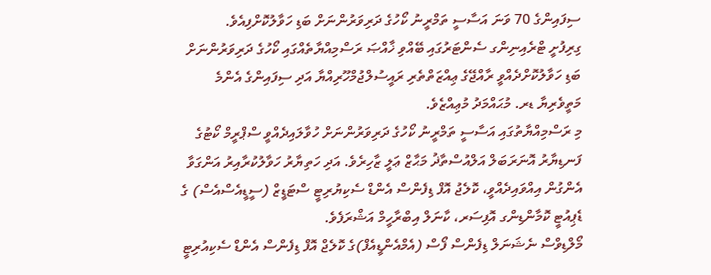ސިފައިންގެ 70 ވަނަ އަސާސީ ތަމްރީނު ކޯހުގެ ދަރިވަރުންނަށް ބަޑި ހަވާލުކޮށްފިއެވެ.
ގިރިފުށީ ޓްރެއިނިންގ ސެންޓަރުގައި ބޭއްވި ޚާއްޞަ ރަސްމިއްޔާތެއްގައި ކޯހުގެ ދަރިވަރުންނަށް ބަޑި ހަވާލުކޮށްދެއްވީ ރާއްޖޭގެ ޢިއްޒަތްތެރި ރައީސުލްޖުމްހޫރިއްޔާ އަދި ސިފައިންގެ އެންމެ މަތީވެރިޔާ ޑރ. މުޙައްމަދު މުޢިއްޒެވެ.
މި ރަސްމިއްޔާތުގައި އަސާސީ ތަމްރީނު ކޯހުގެ ދަރިވަރުންނަށް ހުވާލައިދެއްވީ ސްޕްރީމް ކޯޓުގެ ފަނޑިޔާރު އޮނަރަބަލް އަލްއުސްތާޛު މަޙާޒް ޢަލީ ޒާހިރެވެ. އަދި ހަތިޔާރު ހަވާލުކުރާއިރު އަންގަވާ އެންގުން އިއްވައިދެއްވީ، ކޮލެޖު އޮފް ޑިފެންސް އެންޑް ސެކިޔުރިޓީ ސްޓަޑީޒް (ސީޑީއެސްއެސް) ގެ ޑެޕިއުޓީ ކޮމާންޑިންގ އޮފިސަރ، ކާނަލް އިބްރާހީމް އަޝްރަފެވެ.
މޯލްޑިވްސް ނެޝަނަލް ޑިފެންސް ފޯސް (އެމްއެންޑީއެފް)ގެ ކޮލެޖް އޮފް ޑިފެންސް އެންޑް ސެކިއުރިޓީ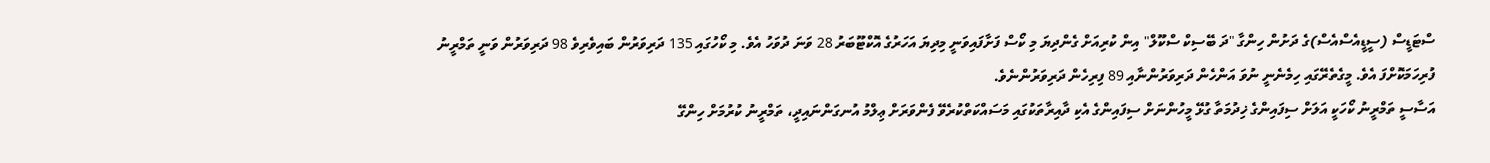ސްޓަޑީސް (ސީޑީއެސްއެސް)ގެ ދަށުން ހިންގާ "ދަ ބޭސިކް ސްކޫލް" އިން ކުރިއަށް ގެންދިޔަ މި ކޯސް ފަށާފައިވަނީ މިދިޔަ އަހަރުގެ އޮކްޓޫބަރު 28 ވަނަ ދުވަހު އެވެ. މި ކޯހުގައި 135 ދަރިވަރުން ބައިވެރިވެ 98 ދަރިވަރުން ވަނީ ތަމްރީނު ފުރިހަމަކޮށްފަ އެވެ. މީގެތެރޭގައި ހިމެނެނީ ނުވަ އަންހެން ދަރިވަރުންނާއި 89 ފިރިހެން ދަރިވަރުންނެވެ.
އަސާސީ ތަމްރީނު ކޯހަކީ އަލަށް ސިފައިންގެ ޚިދުމަތާ ގުޅޭ މީހުންނަށް ސިފައިންގެ އެކި ދާއިރާތަކުގައި މަސައްކަތްކުރެވޭ ފެންވަރަށް ޢިލްމު އުނގަންނައިދީ، ތަމްރީނު ކުރުމަށް ހިންގޭ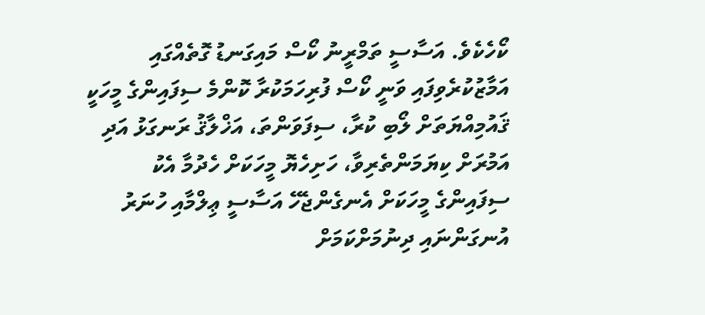ކޯހެކެވެ. އަސާސީ ތަމްރީނު ކޯސް މައިގަނޑު ގޮތެއްގައި އަމާޒުކުރެވިފައި ވަނީ ކޯސް ފުރިހަމަކުރާ ކޮންމެ ސިފައިންގެ މީހަކީ ޤައުމިއްޔަތަށް ލޯބި ކުރާ، ސިފަވަންތަ، އަޚްލާޤު ރަނގަޅު އަދި އަމުރަށް ކިޔަމަންތެރިވާ، ހަށިހެޔޮ މީހަކަށް ހެދުމާ އެކު ސިފައިންގެ މީހަކަށް އެނގެންޖެހޭ އަސާސީ ޢިލްމާއި ހުނަރު އުނގަންނައި ދިނުމަށްކަމަށް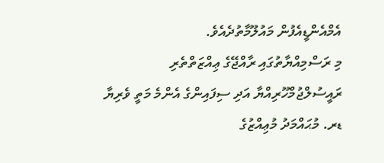އެމްއެންޑީއެފުން މައުލޫމާތުދެއެވެ.
މި ރަސްމިއްޔާތުގައި ރާއްޖޭގެ ޢިއްޒަތްތެރި ރައީސުލްޖުމްހޫރިއްޔާ އަދި ސިފައިންގެ އެންމެ މަތީ ވެރިޔާ ޑރ. މުޙައްމަދު މުޢިއްޒުގެ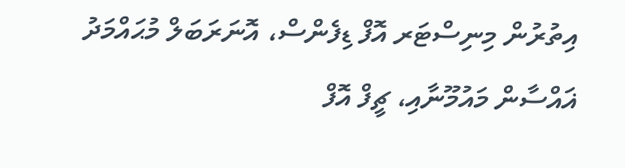އިތުރުން މިނިސްޓަރ އޮފް ޑިފެންސް، އޮނަރަބަލް މުޙައްމަދު ޣައްސާން މައުމޫނާއި، ޗީފް އޮފް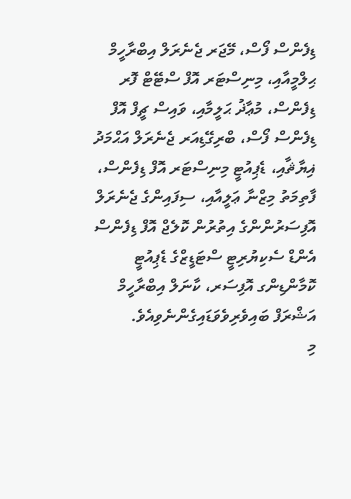ޑިފެންސް ފޯސް، މޭޖަރ ޖެނެރަލް އިބްރާހީމް ޙިލްމީއާއި، މިނިސްޓަރ އޮފް ސްޓޭޓް ފޮރ ޑިފެންސް، މުޢާޛު ޙަލީމާއި، ވައިސް ޗީފް އޮފް ޑިފެންސް ފޯސް، ބްރިގޭޑިއަރ ޖެނެރަލް އަޙްމަދު ޣިޔާޘާއި، ޑެޕިއުޓީ މިނިސްޓަރ އޮފް ޑިފެންސް، ފާތިމަތު މިޒްނާ ޢަލީއާއި، ސިފައިންގެ ޖެނެރަލް އޮފިސަރުންންގެ އިތުރުން ކޮލެޖް އޮފް ޑިފެންސް އެންޑް ސެކިޔުރިޓީ ސްޓަޑީޒްގެ ޑެޕިއުޓީ ކޮމާންޑިންގ އޮފިސަރ، ކާނަލް އިބްރާހީމް އަޝްރަފް ބައިވެރިވެވަޑައިގެންނެވިއެވެ.
މި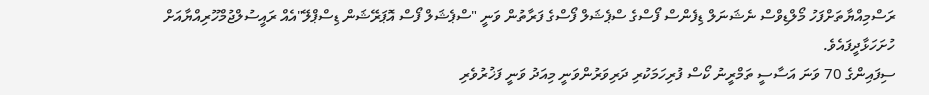ރަސްމިއްޔާތަށްފަހު މޯލްޑިވްސް ނެޝަނަލް ޑިފެންސް ފޯސްގެ ސްޕެޝަލް ފޯސްގެ ފަރާތުން ވަނީ "ސްޕެޝަލް ފޯސް އޮޕަރޭޝަން ޑިސްޕްލޭ"އެއް ރައީސުލްޖުމްހޫރިއްޔާއަށް ހުށަހަޅާދީފައެވެ.
ސިފައިންގެ 70 ވަނަ އަސާސީ ތަމްރީނު ކޯސް ފުރިހަމަކުރި ދަރިވަރުންވަނީ މިއަދު ވަނީ ފަޚުރުވެރި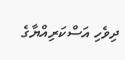ދިވެހި އަސްކަރިއްޔާގެ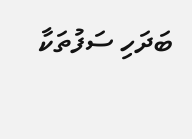ބަދަހި ސަފުތަކާ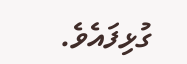ގުޅިފައެވެ.